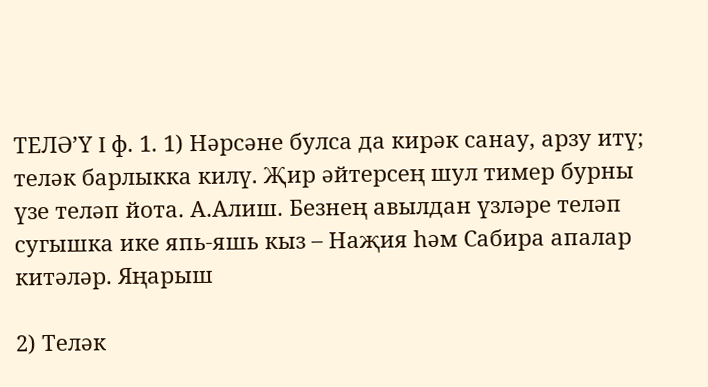ТЕЛӘ’Ү I ф. 1. 1) Нәрсәне булса да кирәк санау, арзу итү; теләк барлыкка килү. Җир әйтерсең шул тимер бурны үзе теләп йота. А.Алиш. Безнең авылдан үзләре теләп сугышка ике япь-яшь кыз – Наҗия һәм Сабира апалар китәләр. Яңарыш

2) Теләк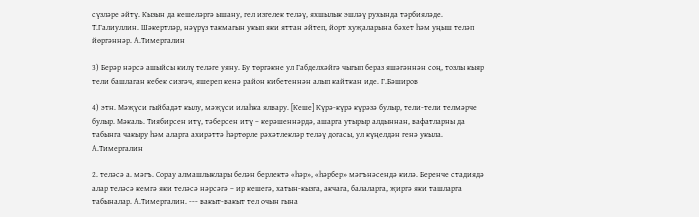сүзләре әйтү. Кызын да кешеләргә ышану, гел изгелек теләү, яхшылык эшләү рухында тәрбияләде. Т.Галиуллин. Шәкертләр, нәүрүз такмагын укып яки яттан әйтеп, йорт хуҗаларына бәхет һәм уңыш теләп йөргәннәр. А.Тимергалин

3) Берәр нәрсә ашыйсы килү теләге уяну. Бу төргәкне ул Габделхәйгә чыгып бераз яшәгәннән соң, тозлы кыяр тели башлаган кебек сизгәч, яшереп кенә район кибетеннән алып кайткан иде. Г.Бәширов

4) этн. Мәҗүси гыйбадәт кылу, мәҗүси илаһка ялвару. [Кеше] Күрә-күрә күрәзә булыр, тели-тели телмәрче булыр. Мәкаль. Тиябирсен итү, тәберсен итү – керәшеннәрдә, ашарга утырыр алдыннан, вафатларны да табынга чакыру һәм аларга ахирәттә һәртөрле рәхәтлекләр теләү догасы, ул күңелдән генә укыла. А.Тимергалин

2. теләсә а. мәгъ. Сорау алмашлыклары белән берлектә «һәр», «һәрбер» мәгънәсендә килә. Беренче стадиядә алар теләсә кемгә яки теләсә нәрсәгә – ир кешегә, хатын-кызга, акчага, балаларга, җиргә яки ташларга табыналар. А.Тимергалин. --- вакыт-вакыт тел очын гына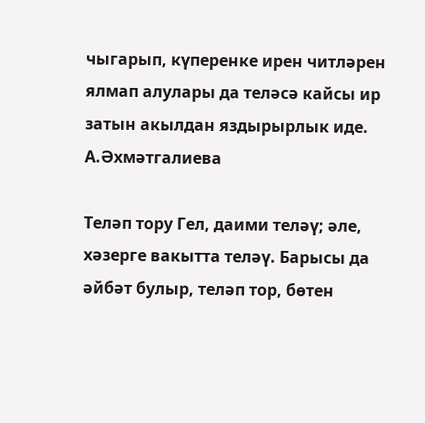чыгарып, күперенке ирен читләрен ялмап алулары да теләсә кайсы ир затын акылдан яздырырлык иде. А.Әхмәтгалиева

Теләп тору Гел, даими теләү; әле, хәзерге вакытта теләү. Барысы да әйбәт булыр, теләп тор, бөтен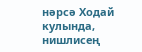нәрсә Ходай кулында, нишлисең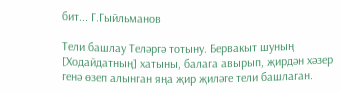бит... Г.Гыйльманов

Тели башлау Теләргә тотыну. Бервакыт шуның [Ходайдатның] хатыны, балага авырып, җирдән хәзер генә өзеп алынган яңа җир җиләге тели башлаган.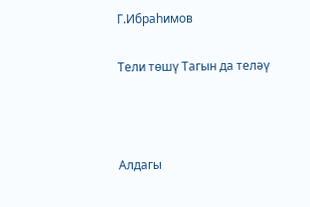Г.Ибраһимов

Тели төшү Тагын да теләү



Алдагы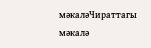мәкаләЧираттагы мәкалә